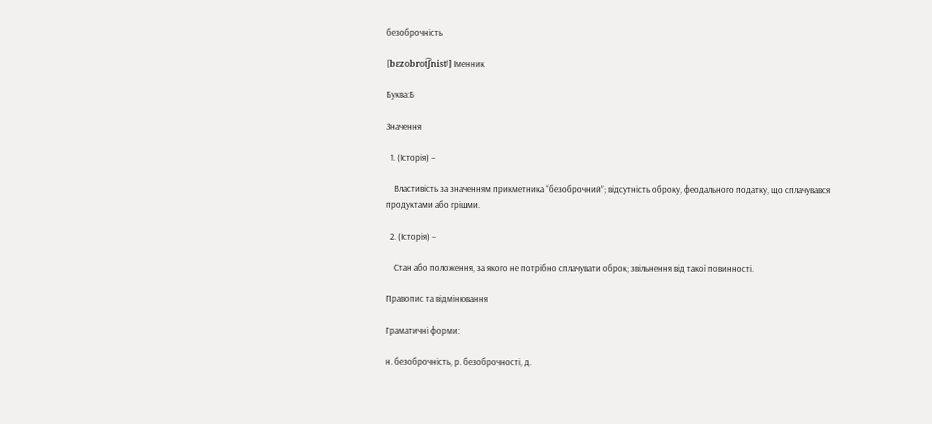безоброчність

[bɛzobrot͡ʃnistʲ] Іменник

Буква:Б

Значення

  1. (Історія) –

    Властивість за значенням прикметника “безоброчний”; відсутність оброку, феодального податку, що сплачувався продуктами або грішми.

  2. (Історія) –

    Стан або положення, за якого не потрібно сплачувати оброк; звільнення від такої повинності.

Правопис та відмінювання

Граматичні форми:

н. безоброчність, р. безоброчності, д.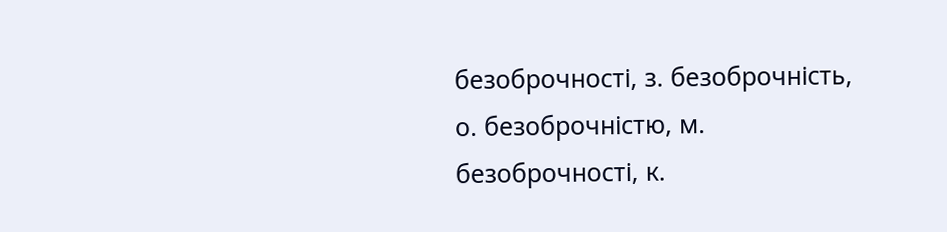безоброчності, з. безоброчність, о. безоброчністю, м. безоброчності, к.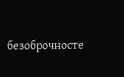безоброчносте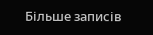Більше записів